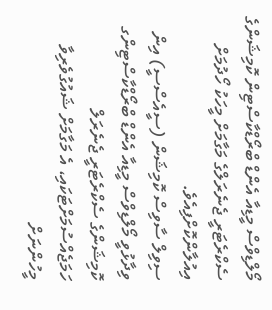މޯލްޑިވްސް މީޑިއާ އެންޑް ބްރޯޑްކާސްޓިން ކޮމިޝަންގެ ސެކްރެޓަރީ ޖެނެރަލްގެ މަގާމަށް މީހަކު ހޯދުމަށް އިއުލާންކޮށްފިއެވެ.
ސިވިލް ސާވިސް ކޮމިޝަން (ސީއެސްސީ) އިން ވިދާޅުވީ މޯލްޑިވްސް މީޑިއާ އެންޑް ބްރޯޑްކާސްޓިންގ ކޮމިޝަންގެ ސެކްރެޓަރީ ޖެނެރަލް ހަމަޖެއްސުމަށްޓަކައި، އެ މަގާމަށް ޝައުގުވެރިވާ މީހުންނަށް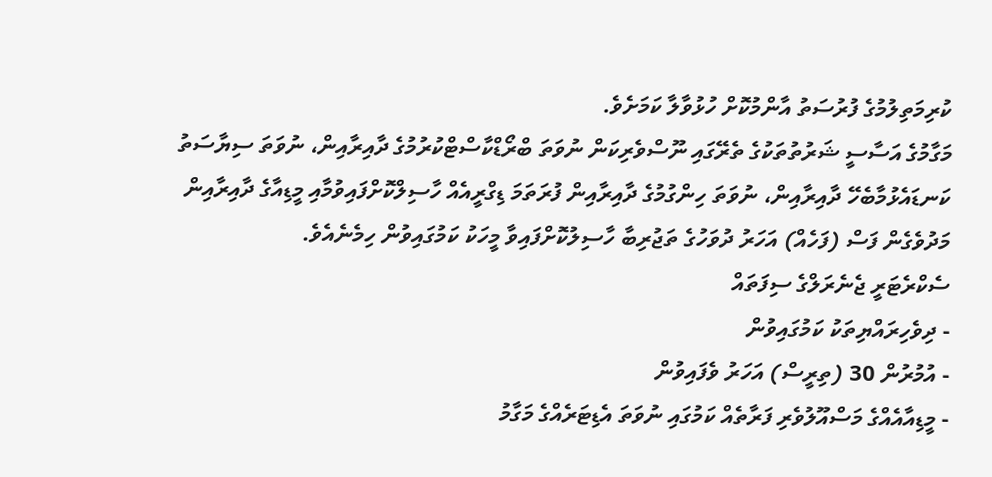ކުރިމަތިލުމުގެ ފުރުސަތު އާންމުކޮށް ހުޅުވާލާ ކަމަށެވެ.
މަގާމުގެ އަސާސީ ޝަރުތުތަކުގެ ތެރޭގައި ނޫސްވެރިކަން ނުވަތަ ބްރޯޑްކާސްޓްކުރުމުގެ ދާއިރާއިން، ނުވަތަ ސިޔާސަތު ކަނޑައެޅުމާބެހޭ ދާއިރާއިން، ނުވަތަ ހިންގުމުގެ ދާއިރާއިން ފުރަތަމަ ޑިގްރީއެއް ހާސިލްކޮށްފައިވުމާއި މީޑިއާގެ ދާއިރާއިން މަދުވެގެން ފަސް (ފަހެއް) އަހަރު ދުވަހުގެ ތަޖުރިބާ ހާސިލުކޮށްފައިވާ މީހަކު ކަމުގައިވުން ހިމެނެއެވެ.
ސެކްރެޓަރީ ޖެނެރަލްގެ ސިފަތައް
- ދިވެހިރައްޔިތަކު ކަމުގައިވުން
- އުމުރުން 30 (ތިރީސް) އަހަރު ވެފައިވުން
- މީޑިއާއެއްގެ މަސްއޫލުވެރި ފަރާތެއް ކަމުގައި ނުވަތަ އެޑިޓަރެއްގެ މަގާމު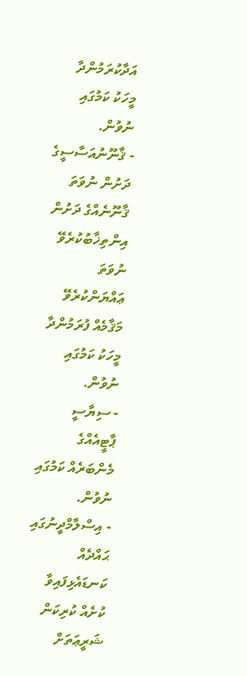އަދާކުރަމުންދާ މީހަކު ކަމުގައި ނުވުން.
- ޤާނޫނުއަސާސީގެ ދަށުން ނުވަތަ ޤާނޫނެއްގެ ދަށުން އިންތިޚާބުކުރެވޭ ނުވަތަ ޢައްޔަންކުރެވޭ މަޤާމެއް ފުރަމުންދާ މީހަކު ކަމުގައި ނުވުން.
- ސިޔާސީ ޕާޓީއެއްގެ މެންބަރެއް ކަމުގައި ނުވުން.
- އިސްލާމްދީނުގައި ޙައްދެއް ކަނޑައެޅިފައިވާ ކުށެއް ކުރިކަން ޝަރީޢަތަށް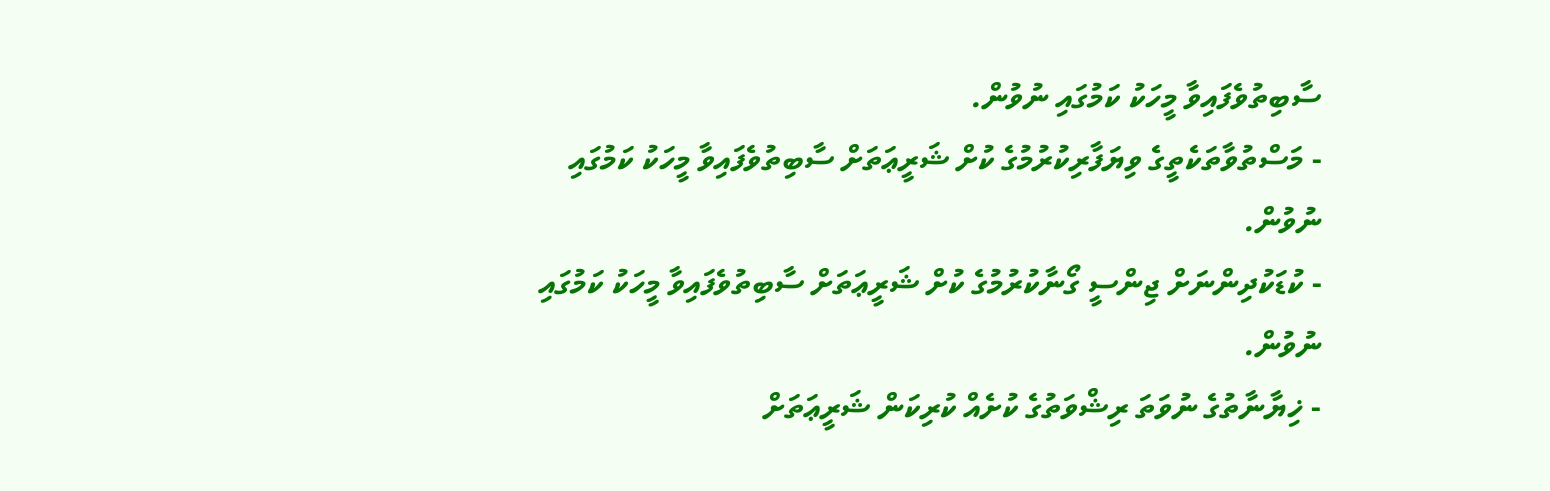ސާބިތުވެފައިވާ މީހަކު ކަމުގައި ނުވުން.
- މަސްތުވާތަކެތީގެ ވިޔަފާރިކުރުމުގެ ކުށް ޝަރީޢަތަށް ސާބިތުވެފައިވާ މީހަކު ކަމުގައި ނުވުން.
- ކުޑަކުދިންނަށް ޖިންސީ ގޯނާކުރުމުގެ ކުށް ޝަރީޢަތަށް ސާބިތުވެފައިވާ މީހަކު ކަމުގައި ނުވުން.
- ޚިޔާނާތުގެ ނުވަތަ ރިޝްވަތުގެ ކުށެއް ކުރިކަން ޝަރީޢަތަށް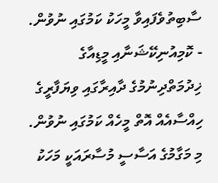ސާބިތުވެފައިވާ މީހަކު ކަމުގައި ނުވުން.
- ކޮމިއުނިކޭޝަނާއި މީޑިއާގެ ޚިދުމަތްދިނުމުގެ ދާއިރާގައި ވިޔަފާރީގެ ހިއްސާއެއް އޮތް މީހެއް ކަމުގައި ނުވުން.
މި މަގާމުގެ އަސާސީ މުސާރައަކީ މަހަކު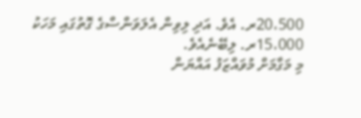20،500ރ. އެވެ. އަދި ލިވިން އެލަވަންސްގެ ގޮތުގައި މަހަކު 15،000ރ. ލިބޭނެއެވެ.
މި މަގާމަށް މުވައްޒަފު އައްޔަން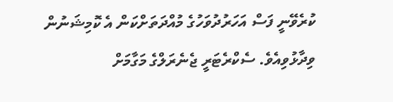ކުރެވޭނީ ފަސް އަހަރުދުވަހުގެ މުއްދަތަށްކަން އެ ކޮމިޝަނުން ވިދާޅުވިއެވެ. ސެކްރެޓަރީ ޖެނެރަލްގެ މަގާމަށް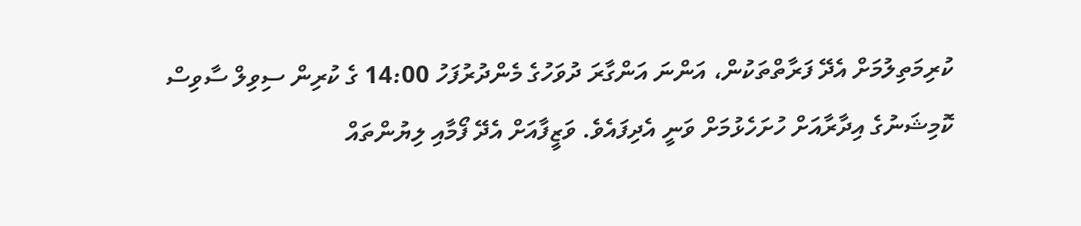ކުރިމަތިލުމަށް އެދޭ ފަރާތްތަކުން، އަންނަ އަންގާރަ ދުވަހުގެ މެންދުރުފަހު 14:00 ގެ ކުރިން ސިވިލް ސާވިސް ކޮމިޝަނުގެ އިދާރާއަށް ހުށަހެޅުމަށް ވަނީ އެދިފައެވެ. ވަޒީފާއަށް އެދޭ ފޯމާއި ލިޔުންތައް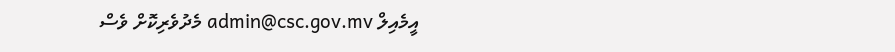އީމެއިލް admin@csc.gov.mv މެދުވެރިކޮށް ވެސް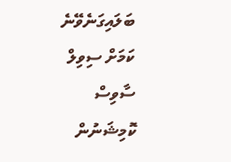ބަލައިގަނެވޭނެ ކަމަށް ސިވިލް ސާވިސް ކޮމިޝަނުން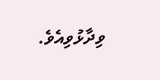ވިދާޅުވިއެވެ.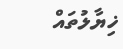ޚިޔާލުތައް